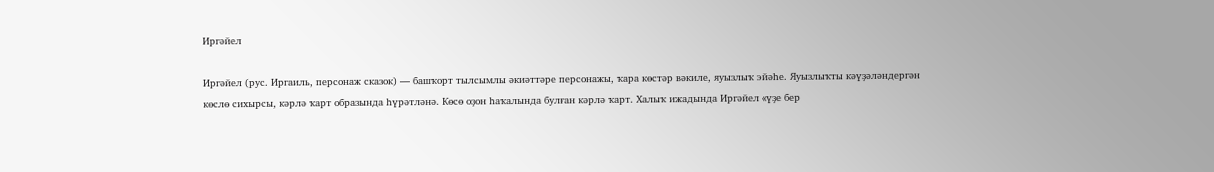Иргәйел

Иргәйел (рус. Иргаиль, персонаж сказок) — башҡорт тылсымлы әкиәттәре персонажы, ҡара көстәр вәкиле, яуызлыҡ эйәһе. Яуызлыҡты кәүҙәләндергән көслө сихырсы, кәрлә ҡарт образында һүрәтләнә. Көсө оҙон һаҡалында булған кәрлә ҡарт. Халыҡ ижадында Иргәйел «үҙе бер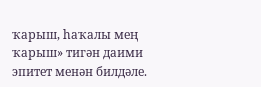ҡарыш, һаҡалы мең ҡарыш» тигән даими эпитет менән билдәле.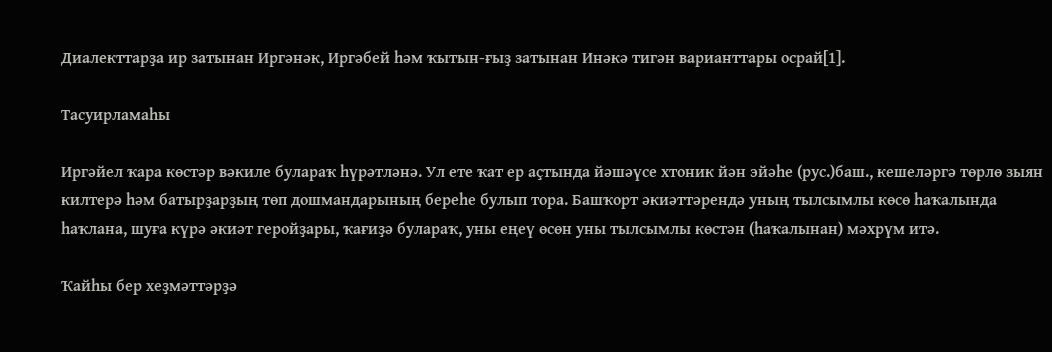Диалекттарҙа ир затынан Иргәнәк, Иргәбей һәм ҡытын-ғыҙ затынан Инәкә тигән варианттары осрай[1].

Тасуирламаһы

Иргәйел ҡара көстәр вәкиле булараҡ һүрәтләнә. Ул ете ҡат ер аҫтында йәшәүсе хтоник йән эйәһе (рус.)баш., кешеләргә төрлө зыян килтерә һәм батырҙарҙың төп дошмандарының береһе булып тора. Башҡорт әкиәттәрендә уның тылсымлы көсө һаҡалында һаҡлана, шуға күрә әкиәт геройҙары, ҡағиҙә булараҡ, уны еңеү өсөн уны тылсымлы көстән (һаҡалынан) мәхрүм итә.

Ҡайһы бер хеҙмәттәрҙә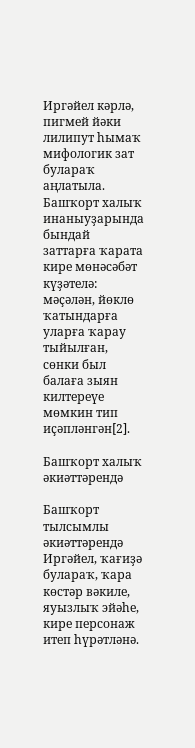Иргәйел кәрлә, пигмей йәки лилипут һымаҡ мифологик зат булараҡ аңлатыла. Башҡорт халыҡ инаныуҙарында бындай заттарға ҡарата кире мөнәсәбәт күҙәтелә: мәҫәлән, йөклө ҡатындарға уларға ҡарау тыйылған, сөнки был балаға зыян килтереүе мөмкин тип иҫәпләнгән[2].

Башҡорт халыҡ әкиәттәрендә

Башҡорт тылсымлы әкиәттәрендә Иргәйел, ҡағиҙә булараҡ, ҡара көстәр вәкиле, яуызлыҡ эйәһе, кире персонаж итеп һүрәтләнә.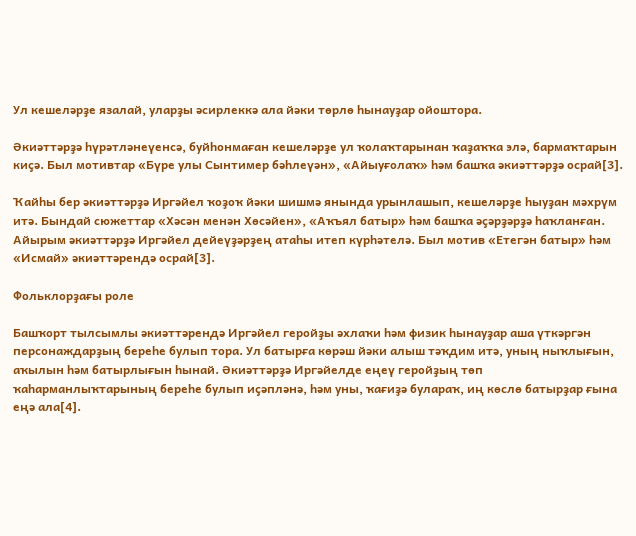Ул кешеләрҙе язалай, уларҙы әсирлеккә ала йәки төрлө һынауҙар ойоштора.

Әкиәттәрҙә һүрәтләнеүенсә, буйһонмаған кешеләрҙе ул ҡолаҡтарынан ҡаҙаҡҡа элә, бармаҡтарын киҫә. Был мотивтар «Бүре улы Сынтимер бәһлеүән», «Айыуғолаҡ» һәм башҡа әкиәттәрҙә осрай[3].

Ҡайһы бер әкиәттәрҙә Иргәйел ҡоҙоҡ йәки шишмә янында урынлашып, кешеләрҙе һыуҙан мәхрүм итә. Бындай сюжеттар «Хәсән менән Хөсәйен», «Аҡъял батыр» һәм башҡа әҫәрҙәрҙә һаҡланған. Айырым әкиәттәрҙә Иргәйел дейеүҙәрҙең атаһы итеп күрһәтелә. Был мотив «Етегән батыр» һәм «Исмай» әкиәттәрендә осрай[3].

Фольклорҙағы роле

Башҡорт тылсымлы әкиәттәрендә Иргәйел геройҙы әхлаҡи һәм физик һынауҙар аша үткәргән персонаждарҙың береһе булып тора. Ул батырға көрәш йәки алыш тәҡдим итә, уның ныҡлығын, аҡылын һәм батырлығын һынай. Әкиәттәрҙә Иргәйелде еңеү геройҙың төп ҡаһарманлыҡтарының береһе булып иҫәпләнә, һәм уны, ҡағиҙә булараҡ, иң көслө батырҙар ғына еңә ала[4].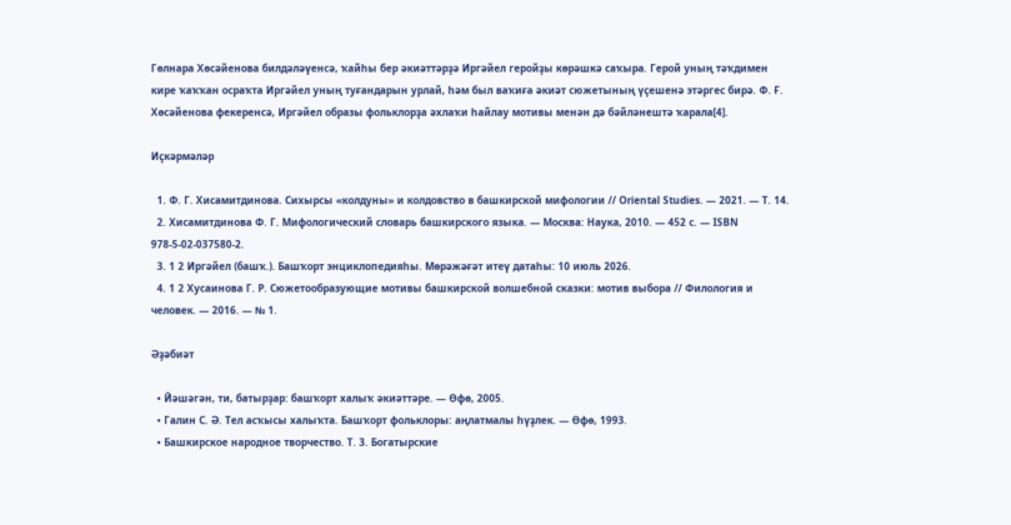Гөлнара Хөсәйенова билдәләүенсә, ҡайһы бер әкиәттәрҙә Иргәйел геройҙы көрәшкә саҡыра. Герой уның тәҡдимен кире ҡаҡҡан осраҡта Иргәйел уның туғандарын урлай, һәм был ваҡиға әкиәт сюжетының үҫешенә этәргес бирә. Ф. Ғ. Хөсәйенова фекеренсә, Иргәйел образы фольклорҙа әхлаҡи һайлау мотивы менән дә бәйләнештә ҡарала[4].

Иҫкәрмәләр

  1. Ф. Г. Хисамитдинова. Сихырсы «колдуны» и колдовство в башкирской мифологии // Oriental Studies. — 2021. — Т. 14.
  2. Хисамитдинова Ф. Г. Мифологический словарь башкирского языка. — Москва: Наука, 2010. — 452 с. — ISBN 978-5-02-037580-2.
  3. 1 2 Иргәйел (башҡ.). Башҡорт энциклопедияһы. Мөрәжәғәт итеү датаһы: 10 июль 2026.
  4. 1 2 Хусаинова Г. Р. Сюжетообразующие мотивы башкирской волшебной сказки: мотив выбора // Филология и человек. — 2016. — № 1.

Әҙәбиәт

  • Йәшәгән, ти, батырҙар: башҡорт халыҡ әкиәттәре. — Өфө, 2005.
  • Галин С. Ә. Тел асҡысы халыҡта. Башҡорт фольклоры: аңлатмалы һүҙлек. — Өфө, 1993.
  • Башкирское народное творчество. Т. 3. Богатырские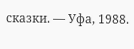сказки. — Уфа, 1988.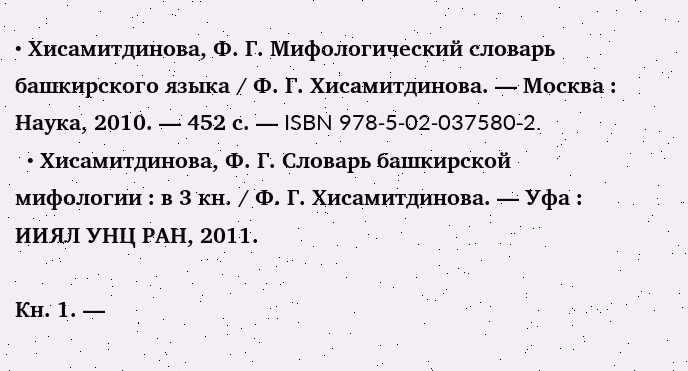• Хисамитдинова, Ф. Г. Мифологический словарь башкирского языка / Ф. Г. Хисамитдинова. — Москва : Наука, 2010. — 452 с. — ISBN 978‑5‑02‑037580‑2.
  • Хисамитдинова, Ф. Г. Словарь башкирской мифологии : в 3 кн. / Ф. Г. Хисамитдинова. — Уфа : ИИЯЛ УНЦ РАН, 2011.

Кн. 1. —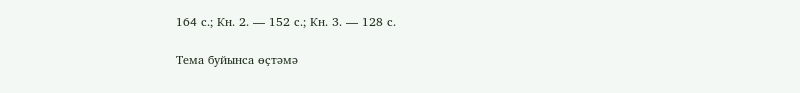164 с.; Кн. 2. — 152 с.; Кн. 3. — 128 с.

Тема буйынса өҫтәмә